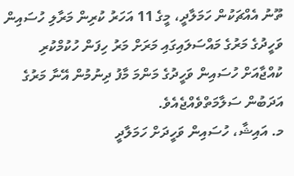ތޫނު އެއްޗަކުން ހަމަލާދީ، މީގެ 11 އަހަރު ކުރިން މަރާލި ހުސައިން ވަހީދުގެ މަރުގެ މައްސަލައިގައި މަރަށް މަރު ހިފަން ހުކުމްކުރި ކުއްޖާއަށް ހުސައިން ވަހީދުގެ މަންމަ މާފު ދިނުމުން އޭނާ މަރުގެ އަދަބުން ސަލާމަތްވެއްޖެއެވެ.
މ. އައިޝާ، ހުސައިން ވަހީދަށް ހަމަލާދީ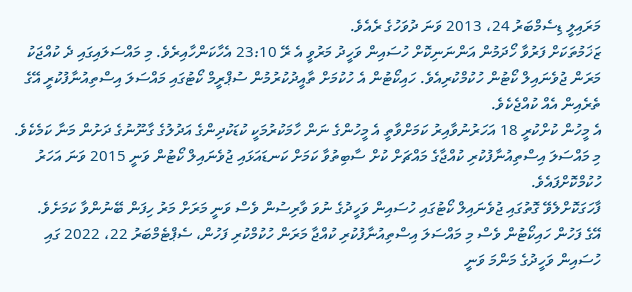މަރައިލީ ޑިސެމްބަރު 24، 2013 ވަނަ ދުވަހުގެ ރެއެވެ.
ޒަޚަމުތަކަށް ފަރުވާ ހޯދަމުން އަންނަނިކޮށް ހުސައިން ވަހީދު މަރުވީ އެ ރޭ 23:10 އެހާކަންހާއިރެވެ. މި މައްސަލައިގައި ދެ ކުއްޖަކު މަރަން ޖުވެނައިލް ކޯޓުން ހުކުމްކުރިއެވެ. ހައިކޯޓުން އެ ހުކުމަށް ތާއީދުކުރުމުން ސުޕްރީމް ކޯޓުގައި މައްސަލަ އިސްތިއުނާފުކުރީ އޭގެ ތެރެއިން އެއް ކުއްޖެކެވެ.
އެ މީހުން ކުށްކުރީ 18 އަހަރުނުވާއިރު ކަމަށްވާތީ އެ މީހުންގެ ނަން ހާމަކުރުމަކީ ކުޑަކުދިންގެ އަދުލުގެ ގާނޫނުގެ ދަށުން މަނާ ކަމެކެވެ.
މި މައްސަލަ އިސްތިއުނާފުކުރި ކުއްޖާގެ މައްޗަށް ކުށް ސާބިތުވާ ކަމަށް ކަނޑައަޅައި ޖުވެނައިލް ކޯޓުން ވަނީ 2015 ވަނަ އަހަރު ހުކުމްކޮށްފައެވެ.
ފާހަގަކޮށްލެވޭ ގޮތުގައި ޖުވެނައިލް ކޯޓުގައި ހުސައިން ވަހީދުގެ ނުވަ ވާރިސުން ވެސް ވަނީ މަރަށް މަރު ހިފަން ބޭނުންވާ ކަމަށެވެ.
އޭގެ ފަހުން ހައިކޯޓުން ވެސް މި މައްސަލަ އިސްތިއުނާފުކުރި ކުއްޖާ މަރަން ހުކުމްކުރި ފަހުން، ސެޕްޓެމްބަރު 22، 2022 ގައި ހުސައިން ވަހީދުގެ މަންމަ ވަނީ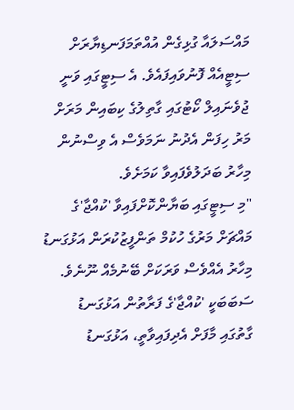މައްސަލައާ ގުޅިގެން އުއްތަމަފަނޑިޔާރަށް ސިޓީއެއް ފޮނުވައިފައެވެ. އެ ސިޓީގައި ވަނީ ޖުވެނައިލް ކޯޓުގައި ގާތިލުގެ ކިބައިން މަރަށް މަރު ހިފަން އެދުނު ނަމަވެސް އެ ވިސްނުން މިހާރު ބަދަލުވެފައިވާ ކަމަށެވެ.
"މި ސިޓީގައި ބަޔާންކޮށްފައިވާ 'ކުއްޖާ'ގެ މައްޗަށް މަރުގެ ހުކުމް ތަންފީޒުކުރަން އަޅުގަނޑު މިހާރު އެއްވެސް ވަރަކަށް ބޭނުމެއް ނޫނެވެ. ސަބަބަކީ 'ކުއްޖާ'ގެ ފަރާތުން އަޅުގަނޑު ގާތުގައި މާފަށް އެދިފައިވާތީ، އަޅުގަނޑު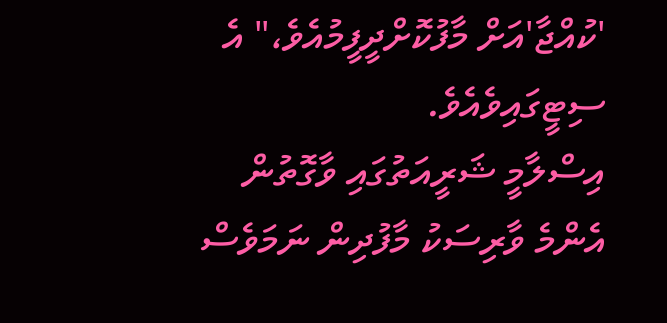'ކުއްޖާ'އަށް މާފުކޮށްދީފީމުއެވެ،" އެ ސިޓީގައިވެއެވެ.
އިސްލާމީ ޝަރީއަތުގައި ވާގޮތުން އެންމެ ވާރިސަކު މާފުދިން ނަމަވެސް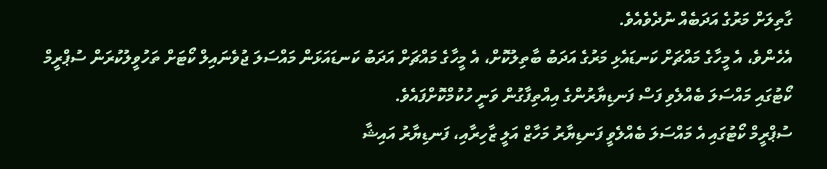ގާތިލަށް މަރުގެ އަދަބެއް ނުދެވެއެވެ.
އެހެންވެ، އެ މީހާގެ މައްޗަށް ކަނޑައެޅި މަރުގެ އަދަބު ބާތިލުކޮށް، އެ މީހާގެ މައްޗަށް އަދަބު ކަނޑައަޅަން މައްސަލަ ޖުވެނައިލް ކޯޓަށް ތަހުވީލުކުރަން ސުޕްރީމް ކޯޓުގައި މައްސަލަ ބެއްލެވި ފަސް ފަނޑިޔާރުންގެ އިއްތިފާގުން ވަނީ ހުކުމްކޮށްފައެވެ.
ސުޕްރީމް ކޯޓުގައި އެ މައްސަލަ ބެއްލެވީ ފަނޑިޔާރު މަހާޒް އަލީ ޒާހިރާއި، ފަނޑިޔާރު އައިޝާ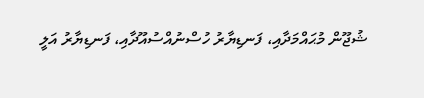ޝުޖޫން މުޙައްމަދާއި، ފަނޑިޔާރު ހުސްނުއްސުއޫދާއި، ފަނޑިޔާރު އަލީ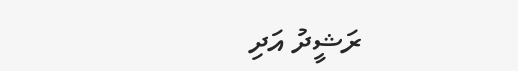ރަޝީދު އަދި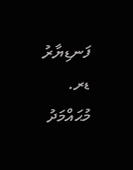ފަނޑިޔާރު ޑރ. މުޙައްމަދު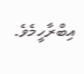އިބްރާހީމެވެ.